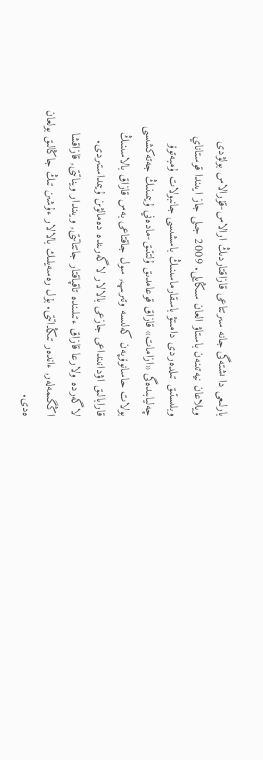بارلىعى دا ىشتەگى جانە سىرتتاعى قازاقتاردىڭ ارالاس-قۇرالاس بولۋدى ويلاعان نيەتىنەن باستاۋ العان سىڭايلى. 2009 جىلى جاز ايىندا قوستاناي وبلىستىق تىلدەردى دامىتۋ باسقارماسىنىڭ باسشىسى جانبولات ۇمبەتوۆ چەليابىدەگى «ازامات» قازاق قوعامدىق ۇلتتىق-مادەني ۇيىمىنىڭ جەتەكشىسى بولات حاسانوۆپەن كەلىسە وتىرىپ, سول جاقتاعى بەس قازاق بالاسىنىڭ قارابالىق اۋدانىنداعى جازعى بالالار لاگەرىندە دەمالۋىن ۇيىمداستىردى. لاگەردە ولارعا قازاق ءتىلىندە تاقپاقتار جاتتاتتى, ويىندار ويناتتى, قازاقشا اڭگىمەلەر, ءاندەر تىڭداتتى. بۇل رەسەيلىك بالالار ءۇشىن تىڭ جاڭالىق بولعان ەدى.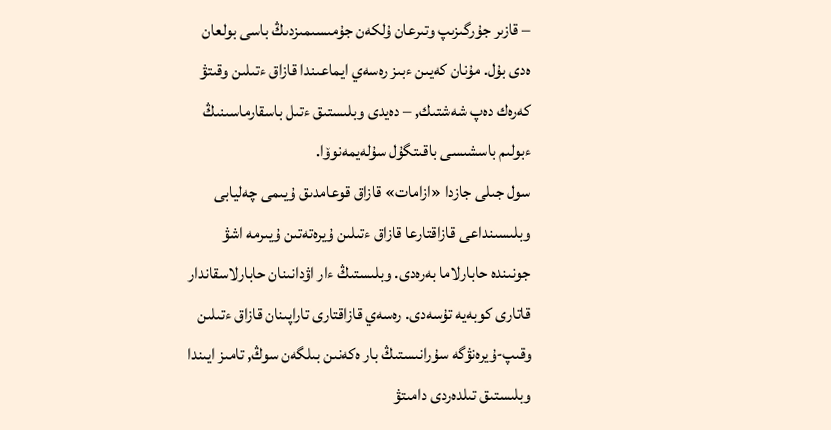– قازىر جۇرگىزىپ وتىرعان ۇلكەن جۇمىسىمىزدىڭ باسى بولعان ەدى بۇل. مۇنان كەيىن ءبىز رەسەي ايماعىندا قازاق ءتىلىن وقىتۋ كەرەك دەپ شەشتىك, – دەيدى وبلىستىق ءتىل باسقارماسىنىڭ ءبولىم باسشىسى باقىتگۇل سۇلەيمەنوۆا.
سول جىلى جازدا «ازامات» قازاق قوعامدىق ۇيىمى چەليابى وبلىسىنداعى قازاقتارعا قازاق ءتىلىن ۇيرەتەتىن ۇيىرمە اشۋ جونىندە حابارلاما بەرەدى. وبلىستىڭ ءار اۋدانىنان حابارلاسقاندار قاتارى كوبەيە تۇسەدى. رەسەي قازاقتارى تاراپىنان قازاق ءتىلىن وقىپ-ۇيرەنۋگە سۇرانىستىڭ بار ەكەنىن بىلگەن سوڭ, تامىز ايىندا وبلىستىق تىلدەردى دامىتۋ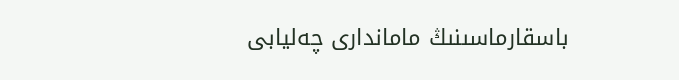باسقارماسىنىڭ ماماندارى چەليابى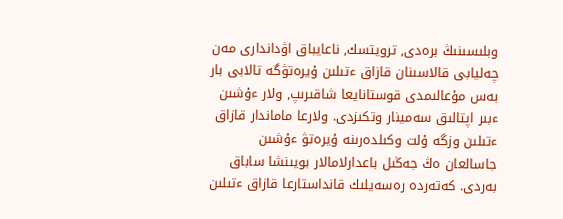وبلىسىنىڭ برەدى, ترويتسك, ناعايباق اۋداندارى مەن چەليابى قالاسىنان قازاق ءتىلىن ۇيرەتۋگە تالابى بار بەس مۇعالىمدى قوستانايعا شاقىرىپ, ولار ءۇشىن ءبىر اپتالىق سەمينار وتكىزدى. ولارعا ماماندار قازاق ءتىلىن وزگە ۇلت وكىلدەرىنە ۇيرەتۋ ءۇشىن جاسالعان ەڭ جەڭىل باعدارلامالار بويىنشا ساباق بەردى. كەتەردە رەسەيلىك قانداستارعا قازاق ءتىلىن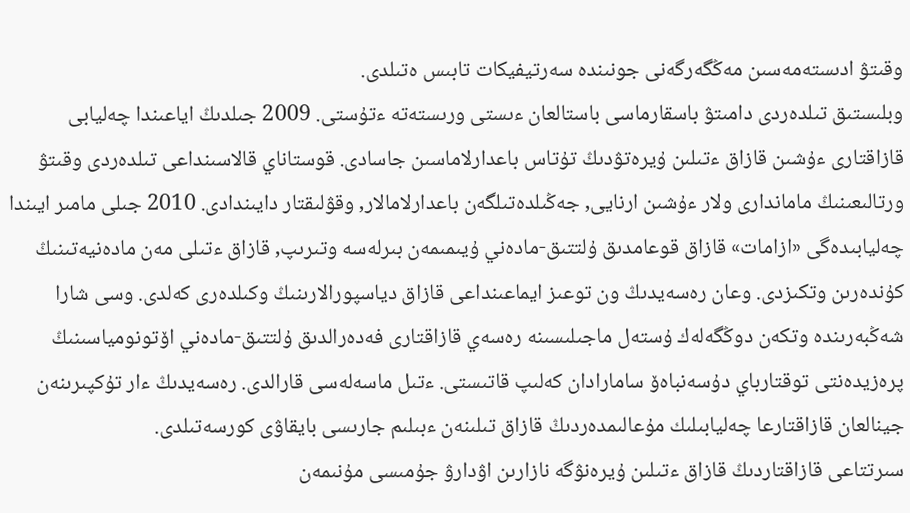وقىتۋ ادىستەمەسىن مەڭگەرگەنى جونىندە سەرتيفيكات تابىس ەتىلدى.
وبلىستىق تىلدەردى دامىتۋ باسقارماسى باستالعان ءىستى ورىستەتە ءتۇستى. 2009 جىلدىڭ اياعىندا چەليابى قازاقتارى ءۇشىن قازاق ءتىلىن ۇيرەتۋدىڭ تۇتاس باعدارلاماسىن جاسادى. قوستاناي قالاسىنداعى تىلدەردى وقىتۋ ورتالىعىنىڭ ماماندارى ولار ءۇشىن ارنايى, جەڭىلدەتىلگەن باعدارلامالار, وقۋلىقتار دايىندادى. 2010 جىلى مامىر ايىندا چەليابىدەگى «ازامات» قازاق قوعامدىق ۇلتتىق-مادەني ۇيىمىمەن بىرلەسە وتىرىپ, قازاق ءتىلى مەن مادەنيەتىنىڭ كۇندەرىن وتكىزدى. وعان رەسەيدىڭ ون توعىز ايماعىنداعى قازاق دياسپورالارىنىڭ وكىلدەرى كەلدى. وسى شارا شەڭبەرىندە وتكەن دوڭگەلەك ۇستەل ماجىلىسىنە رەسەي قازاقتارى فەدەرالدىق ۇلتتىق-مادەني اۆتونومياسىنىڭ پرەزيدەنتى توقتارباي دۇسەنباەۆ سامارادان كەلىپ قاتىستى. ءتىل ماسەلەسى قارالدى. رەسەيدىڭ ءار تۇكپىرىنەن جينالعان قازاقتارعا چەليابىلىك مۇعالىمدەردىڭ قازاق تىلىنەن ءبىلىم جارىسى بايقاۋى كورسەتىلدى.
سىرتتاعى قازاقتاردىڭ قازاق ءتىلىن ۇيرەنۋگە نازارىن اۋدارۋ جۇمىسى مۇنىمەن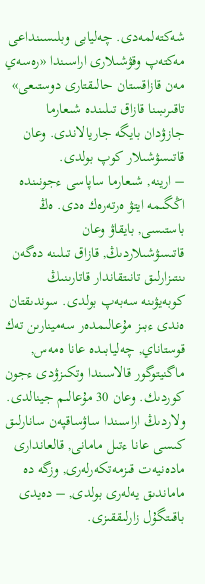شەكتەلمەدى. چەليابى وبلىسىنداعى مەكتەپ وقۋشىلارى اراسىندا «رەسەي مەن قازاقستان حالىقتارى دوستىعى» تاقىرىبىنا قازاق تىلىندە شىعارما جازۋدان بايگە جاريالاندى. وعان قاتىسۋشىلار كوپ بولدى.
– ارينە, شىعارما ساپاسى ءجونىندە اڭگىمە ايتۋ ەرتەرەك ەدى. ەڭ باستىسى, بايقاۋ وعان قاتىسۋشىلاردىڭ, قازاق تىلىنە دەگەن ىنتىزارلىق تانىتقاندار قاتارىنىڭ كوبەيۋىنە سەبەپ بولدى. سوندىقتان ەندى ءبىز مۇعالىمدەر سەمينارىن تەك قوستاناي, چەليابىدە عانا ەمەس, ماگنيتوگور قالاسىندا وتكىزۋدى ءجون كوردىك. وعان 30 مۇعالىم جينالدى. ولاردىڭ اراسىندا ساۋساقپەن سانارلىق كىسى عانا ءتىل مامانى, قالعاندارى مادەنيەت قىزمەتكەرلەرى, وزگە دە ماماندىق يەلەرى بولدى, – دەيدى باقىتگۇل زارلىققىزى.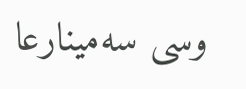وسى سەمينارعا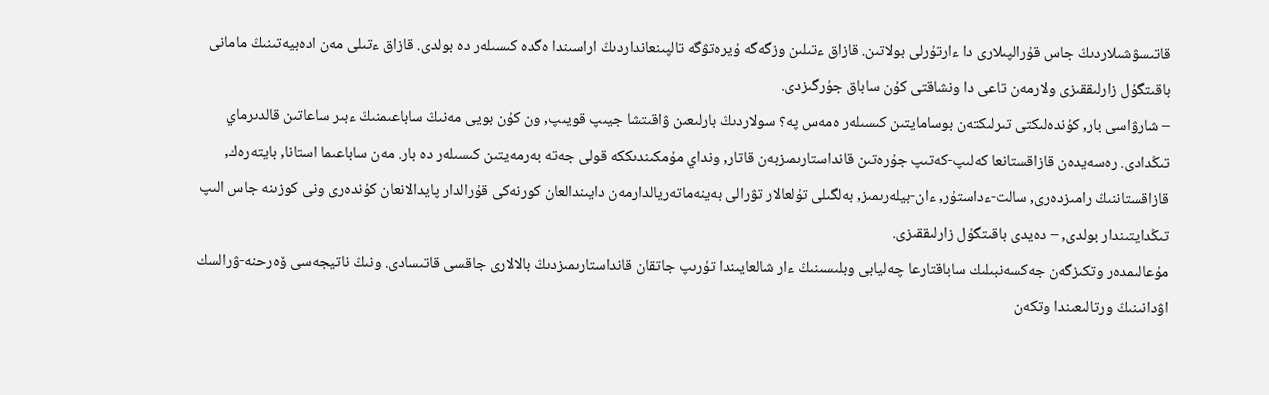قاتىسۋشىلاردىڭ جاس قۇرالپىلارى دا ءارتۇرلى بولاتىن. قازاق ءتىلىن وزگەگە ۇيرەتۋگە تالپىنعانداردىڭ اراسىندا ەگدە كىسىلەر دە بولدى. قازاق ءتىلى مەن ادەبيەتىنىڭ مامانى باقىتگۇل زارلىققىزى ولارمەن تاعى دا ونشاقتى كۇن ساباق جۇرگىزدى.
– شارۋاسى بار, كۇندەلىكتى تىرلىكتەن بوسامايتىن كىسىلەر ەمەس پە؟ سولاردىڭ بارلىعىن ۋاقىتشا جيىپ قويىپ, ون كۇن بويى مەنىڭ ساباعىمنىڭ ءبىر ساعاتىن قالدىرماي تىڭدادى. رەسەيدەن قازاقستانعا كەلىپ-كەتىپ جۇرەتىن قانداستارىمىزبەن قاتار, ونداي مۇمكىندىككە قولى جەتە بەرمەيتىن كىسىلەر دە بار. مەن ساباعىما استانا, بايتەرەك, قازاقستاننىڭ رامىزدەرى, سالت-ءداستۇر, ءان-بيلەرىمىز, بەلگىلى تۇلعالار تۋرالى بەينەماتەريالدارمەن دايىندالعان كورنەكى قۇرالدار پايدالانعان كۇندەرى ونى كوزىنە جاس الىپ تىڭدايتىندار بولدى, – دەيدى باقىتگۇل زارلىققىزى.
مۇعالىمدەر وتكىزگەن جەكسەنبىلىك ساباقتارعا چەليابى وبلىسىنىڭ ءار شالعايىندا تۇرىپ جاتقان قانداستارىمىزدىڭ بالالارى جاقسى قاتىسادى. ونىڭ ناتيجەسى ۆەرحنە-ۋرالسك اۋدانىنىڭ ورتالىعىندا وتكەن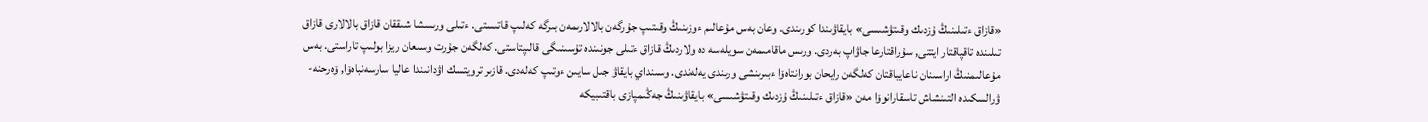«قازاق ءتىلىنىڭ ۇزدىك وقىتۋشىسى» بايقاۋىندا كورىندى. وعان بەس مۇعالىم ءوزىنىڭ وقىتىپ جۇرگەن بالالارىمەن بىرگە كەلىپ قاتىستى. ءتىلى ورىسشا شىققان قازاق بالالارى قازاق تىلىندە تاقپاقتار ايتتى, سۇراقتارعا جاۋاپ بەردى. ورىس ماقامىمەن سويلەسە دە ولاردىڭ قازاق ءتىلى جونىندە تۇسىنىگى قالىپتاستى. كەلگەن جۇرت وسىعان ريزا بولىپ تاراستى. بەس مۇعالىمنىڭ اراسىنان ناعايباقتان كەلگەن رايحان بورانتاەۆا ءبىرىنشى ورىندى يەلەندى. وسىنداي بايقاۋ جىل سايىن ءوتىپ كەلەدى. قازىر ترويتسك اۋدانىندا عاليا سارسەنباەۆا, ۆەرحنە-ۋرالسكىدە التىنشاش تاسقارانوۆا مەن «قازاق ءتىلىنىڭ ۇزدىك وقىتۋشىسى» بايقاۋىنىڭ جەڭىمپازى باقتىبيكە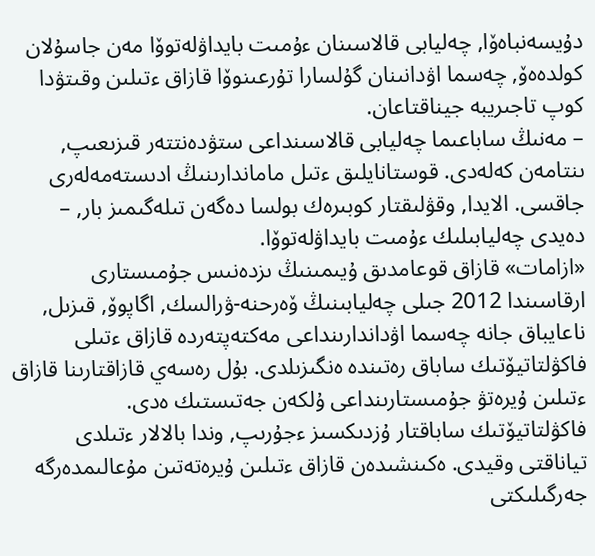دۇيسەنباەۆا, چەليابى قالاسىنان ءۇمىت بايداۋلەتوۆا مەن جاسۇلان كولدەەۆ, چەسما اۋدانىنان گۇلسارا تۇرعىنوۆا قازاق ءتىلىن وقىتۋدا كوپ تاجىريبە جيناقتاعان.
– مەنىڭ ساباعىما چەليابى قالاسىنداعى ستۋدەنتتەر قىزىعىپ, ىنتامەن كەلەدى. قوستانايلىق ءتىل ماماندارىنىڭ ادىستەمەلەرى جاقسى. الايدا, وقۋلىقتار كوبىرەك بولسا دەگەن تىلەگىمىز بار, – دەيدى چەليابىلىك ءۇمىت بايداۋلەتوۆا.
«ازامات» قازاق قوعامدىق ۇيىمىنىڭ ىزدەنىس جۇمىستارى ارقاسىندا 2012 جىلى چەليابىنىڭ ۆەرحنە-ۋرالسك, اگاپوۆ, قىزىل, ناعايباق جانە چەسما اۋداندارىنداعى مەكتەپتەردە قازاق ءتىلى فاكۋلتاتيۆتىك ساباق رەتىندە ەنگىزىلدى. بۇل رەسەي قازاقتارىنا قازاق ءتىلىن ۇيرەتۋ جۇمىستارىنداعى ۇلكەن جەتىستىك ەدى. فاكۋلتاتيۆتىك ساباقتار ۇزدىكسىز ءجۇرىپ, وندا بالالار ءتىلدى تياناقتى وقيدى. ەكىنشىدەن قازاق ءتىلىن ۇيرەتەتىن مۇعالىمدەرگە جەرگىلىكتى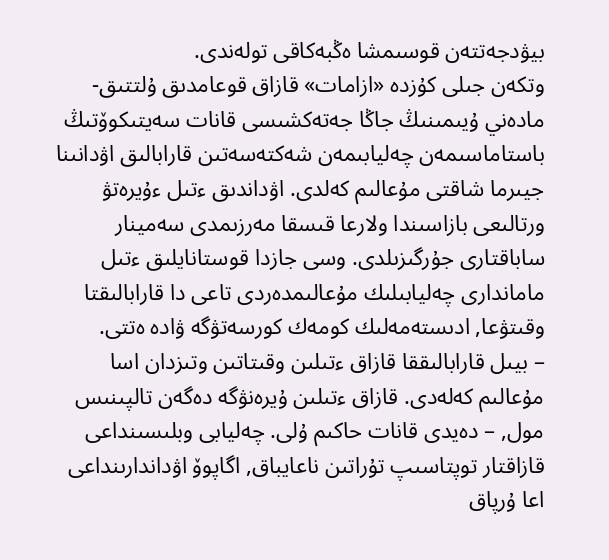بيۋدجەتتەن قوسىمشا ەڭبەكاقى تولەندى.
وتكەن جىلى كۇزدە «ازامات» قازاق قوعامدىق ۇلتتىق-مادەني ۇيىمىنىڭ جاڭا جەتەكشىسى قانات سەيتىكوۆتىڭ باستاماسىمەن چەليابىمەن شەكتەسەتىن قارابالىق اۋدانىنا جيىرما شاقتى مۇعالىم كەلدى. اۋداندىق ءتىل ءۇيرەتۋ ورتالىعى بازاسىندا ولارعا قىسقا مەرزىمدى سەمينار ساباقتارى جۇرگىزىلدى. وسى جازدا قوستانايلىق ءتىل ماماندارى چەليابىلىك مۇعالىمدەردى تاعى دا قارابالىقتا وقىتۋعا, ادىستەمەلىك كومەك كورسەتۋگە ۋادە ەتتى.
– بيىل قارابالىققا قازاق ءتىلىن وقىتاتىن وتىزدان اسا مۇعالىم كەلەدى. قازاق ءتىلىن ۇيرەنۋگە دەگەن تالپىنىس مول, – دەيدى قانات حاكىم ۇلى. چەليابى وبلىسىنداعى قازاقتار توپتاسىپ تۇراتىن ناعايباق, اگاپوۆ اۋداندارىنداعى اعا ۇرپاق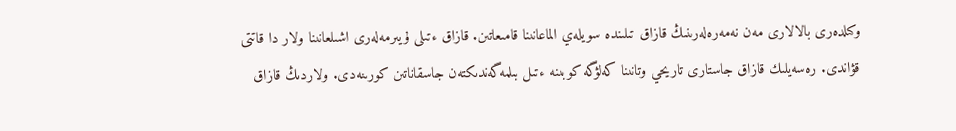وكىلدەرى بالالارى مەن نەمەرەلەرىنىڭ قازاق تىلىندە سويلەي الماعانىنا قامىعاتىن. قازاق ءتىلى ۇيىرمەلەرى اشىلعانىنا ولار دا قاتتى قۋاندى. رەسەيلىك قازاق جاستارى تاريحي وتانىنا كەلۋگە كوبىنە ءتىل بىلمەگەندىكتەن جاسقاناتىن كورىنەدى. ولاردىڭ قازاق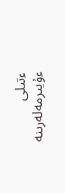ءتىلى ءۇيىرمەلەرىنە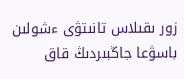زور ىقىلاس تانىتۋى ءشولىن باسۋعا جاڭبىردىڭ قاق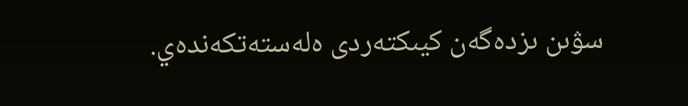سۋىن ىزدەگەن كيىكتەردى ەلەستەتكەندەي.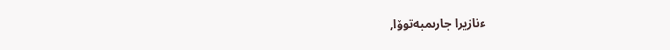ءنازيرا جارىمبەتوۆا,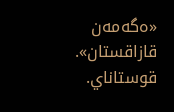«ەگەمەن قازاقستان».
قوستاناي.